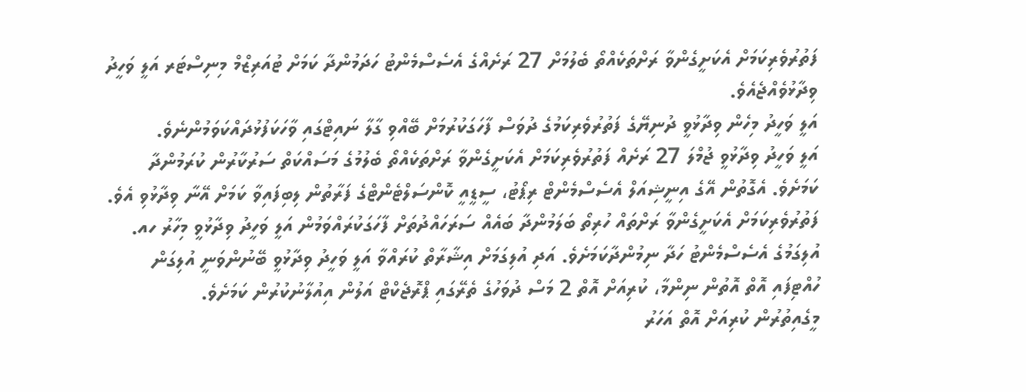ފަތުރުވެރިކަމަށް އެކަށީގެންވާ ރަށްތަކެއްތޯ ބެލުމަށް 27 ރަށެއްގެ އެސެސްމެންޓު ހަދަމުންދާ ކަމަށް ޓުއަރިޒްމް މިނިސްޓަރ އަލީ ވަހީދު ވިދާޅުވެއްޖެއެވެ.
އަލީ ވަހީދު މިހެން ވިދާޅުވީ ދުނިޔޭގެ ފަތުރުވެރިކަމުގެ ދުވަސް ފާހަގަކުރުމަށް ބޭއްވި ގާލާ ނައިޓްގައި ވާހަކަފުޅުދައްކަވަމުންނެވެ.
އަލީ ވަހީދު ވިދާޅުވީ ޖުމްލަ 27 ރަށެއް ފަތުރުވެރިކަމަށް އެކަށީގެންވާ ރަށްތަކެއްތޯ ބެލުމުގެ މަސައްކަތް ސަރުކާރުން ކުރަމުންދާ ކަމަށެވެ. އެގޮތުން އޭގެ އިނީޝިއަލް އެސެސްމެންޓް ރިޕޯޓު، ސީޑީއީ ކޮންސަލްޓެންޓްގެ ފަރާތުން ލިބިފައިވާ ކަމަށް އޭނާ ވިދާޅުވި އެވެ.
ފަތުރުވެރިކަމަށް އެކަށީގެންވާ ރަށްތައް ހުރިތޯ ބަލަމުންދާ ބައެއް ސަރަހައްދުތަށް ފާހަގަކުރައްވަމުން އަލީ ވަހީދު ވިދާޅުވީ މިހާރު ހއ. އުލިގަމުގެ އެސެސްމެންޓު ހަދާ ނިމުންދާކަމަށެވެ. އަދި އުލިގަމަށް އިޝާރާތް ކުރައްވާ އަލީ ވަހީދު ވިދާޅުވީ ބޭނުންވަނީ އުލިގަން ހުއްޓިފައި އޮތް އޮތުން ނިންމާ، ކުރިއަށް އޮތް 2 މަސް ދުވަހުގެ ތެރޭގައި ޕްރޮޖެކްޓް އަލުން އިއުލާނުކުރުން ކަމަށެވެ.
މީގެއިތުރުން ކުރިއަށް އޮތް އަހަރު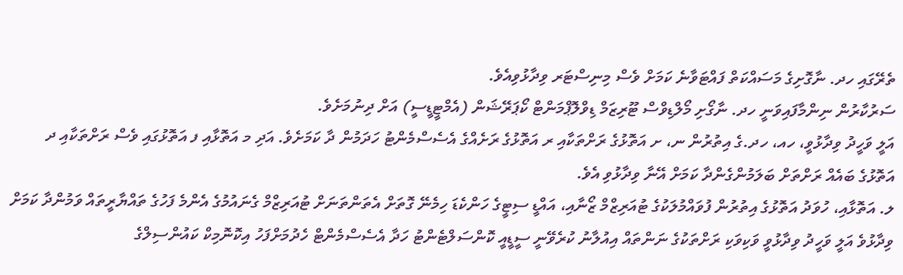ތެރޭގައި ހދ. ނާގޮށިގެ މަސައްކަތް ފައްޓަވާނެ ކަމަށް ވެސް މިނިސްޓަރ ވިދާޅުވިއެވެ.
ސަރުކާރުން ނިންމާފައިވަނީ ހދ. ނާގޯށި މޯލްޑިވްސް ޓޫރިޒަމް ޑިވްލޮޕްމަންޓް ކޯޕަރޭޝަން (އެމްޓީޑީސީ) އަށް ދިނުމަށެވެ.
އަލީ ވަހީދު ވިދާޅުވީ، ހއ، ހދ.ގެ އިތުރުން ނ، ށ އަތޮޅުގެ ރަށްތަކާއި ރ އަތޮޅުގެ ރަށެއްގެ އެސެސްމެންޓު ހަދަމުން ދާ ކަމަށެވެ. އަދި މ އަތޮޅާއި ފ އަތޮޅުގައި ވެސް ރަށްތަކާއި ދ އަތޮޅުގެ ބައެއް ރަށްތަށް ބަލަމުންގެންދާ ކަމަށް އޭނާ ވިދާޅުވި އެވެ.
ލ. އަތޮޅާއި، ހުވަދު އަތޮޅުގެ އިތުރުން ފުވައްމުލަކުގެ ޓުއަރިޒްމް ޒޯނާއި، އައްޑީ ސިޓީގެ ހަންކެޑަ ހިމެނޭ ގޮތަށް އެތަންތަނަށް ޓުއަރިޒްމް ގެނައުމުގެ އެންމެ ފަހުގެ ތައްޔާރީތައް ވަމުންދާ ކަމަށް ވިދާޅުވެ އަލީ ވަހީދު ވިދާޅުވީ ވަކިވަކި ރަށްތަކުގެ ނަންތައް އިއުލާނު ކުރެވޭނީ ސީޑީއީ ކޮންސަލްޓެންޓު ހަދާ އެސެސްމެންޓް ހެދުމަށްފަހު އިކޮނޮމިކް ކައުންސިލްގެ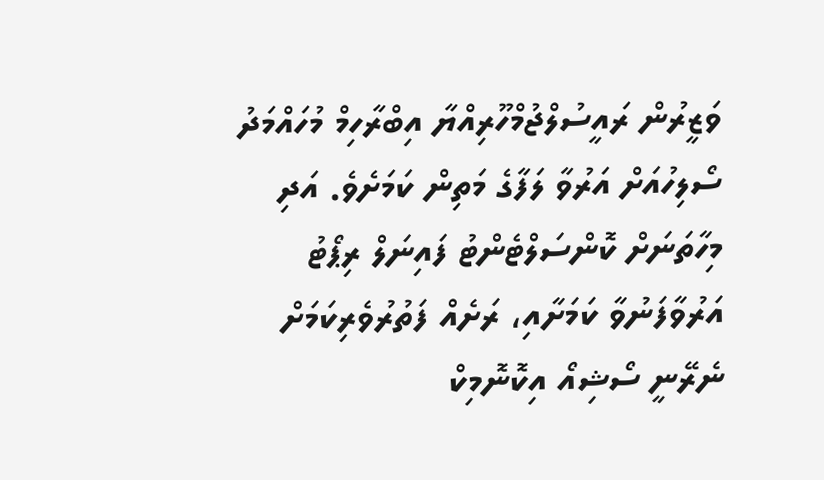ވަޒީރުން ރައީސުލްޖުމްހޫރިއްޔާ އިބްރާހިމް މުހައްމަދު ސޯލިހުއަށް އަރުވާ ލަފާގެ މަތިން ކަމަށެވެ. އަދި މިހާތަނަށް ކޮންސަލްޓެންޓު ފައިނަލް ރިޕޯޓު އަރުވާފަނުވާ ކަމަށާއި، ރަށެއް ފަތުރުވެރިކަމަށް ނެރޭނީ ސޯޝިއޯ އިކޮނޮމިކް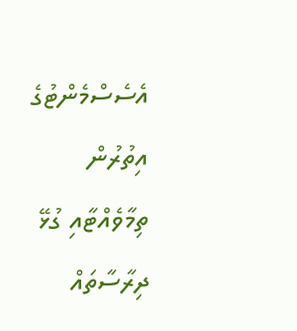އެސެސްމެންޓުގެ އިތުރުން ތިމާވެއްޓާއި ގުޅޭ ދިރާސާތައް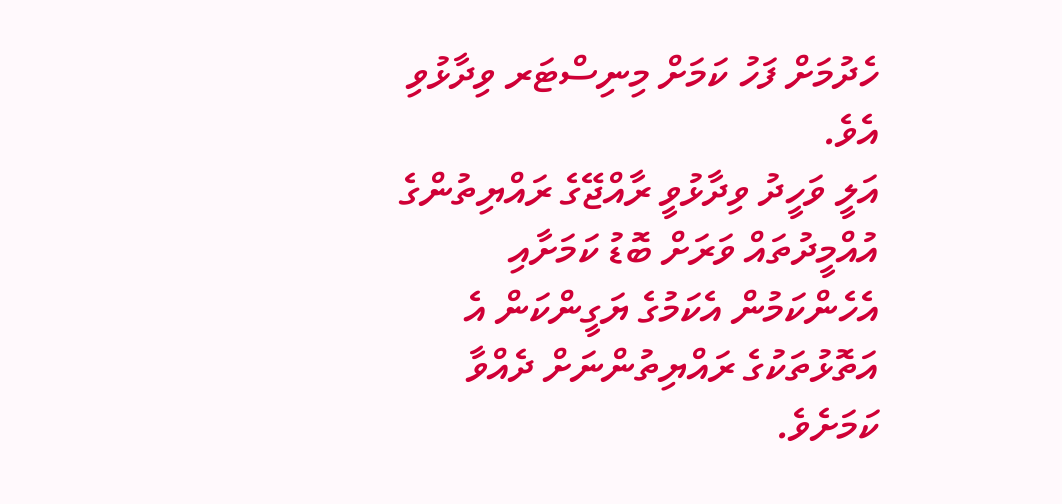ހެދުމަށް ފަހު ކަމަށް މިނިސްޓަރ ވިދާޅުވި އެވެ.
އަލީ ވަހީދު ވިދާޅުވީ ރާއްޖޭގެ ރައްޔިތުންގެ އުއްމީދުތައް ވަރަށް ބޮޑު ކަމަށާއި އެހެންކަމުން އެކަމުގެ ޔަގީންކަން އެ އަތޮޅުތަކުގެ ރައްޔިތުންނަށް ދެއްވާ ކަމަށެވެ.